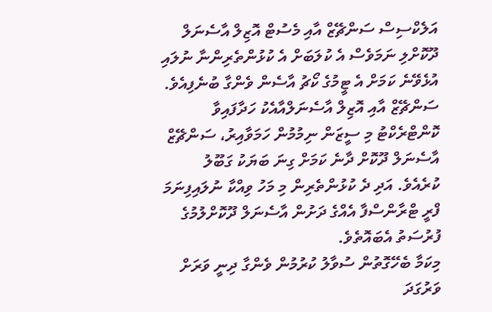އަލެކްސިސް ސަންޗޭޒް އާއި މެސުޓް އޮޒިލް އާސެނަލް ދޫކޮށްލި ނަމަވެސް އެ ކުލަބަށް އެ ކުޅުންތެރިންނާ ނުލައި އުޅެވޭނެ ކަމަށް އެ ޓީމުގެ ކޯޗު އާސެން ވެންގާ ބުނެފިއެވެ.
ސަންޗޭޒް އާއި އޮޒިލް އާސެނަލްއާއެކު ހަދާފައިވާ ކޮންޓްރެކްޓު މި ސީޒަން ނިމުމުން ހަމަވާއިރު، ސަންޗޭޒް އާސެނަލް ދޫކޮށް ދާނެ ކަމަށް ގިނަ ބަޔަކު ގަބޫލު ކުރެއެވެ. އަދި ދެ ކުޅުންތެރިން މި މަހު ވިއްކާ ނުލައިފިނަމަ ފްރީ ޓްރާންސްފާ އެއްގެ ދަށުން އާސެނަލް ދޫކޮށްލުމުގެ ފުރުސަތު އެބައޮތެވެ.
މިކަމާ ބެހޭގޮތުން ސުވާލު ކުރުމުން ވެންގާ ދިނީ ވަރަށް ވަރުގަދަ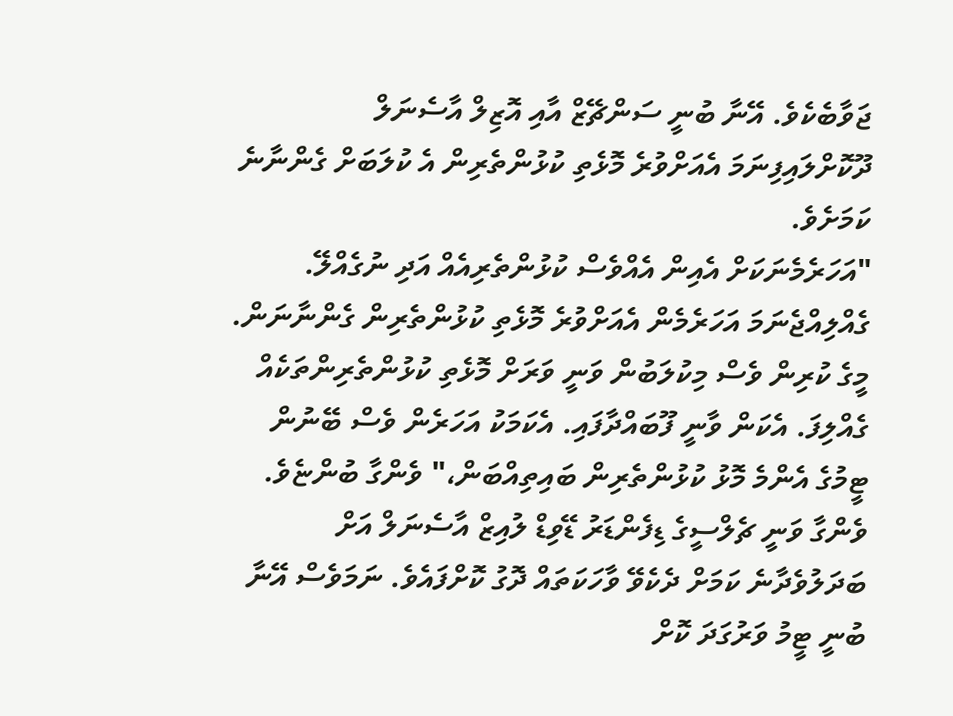ޖަވާބެކެވެ. އޭނާ ބުނީ ސަންޗޭޒް އާއި އޮޒިލް އާސެނަލް ދޫކޮށްލައިފިނަމަ އެއަށްވުރެ މޮޅެތި ކުޅުންތެރިން އެ ކުލަބަށް ގެންނާނެ ކަމަށެވެ.
"އަހަރެމެނަކަށް އެއިން އެއްވެސް ކުޅުންތެރިއެއް އަދި ނުގެއްލޭ. ގެއްލިއްޖެނަމަ އަހަރެމެން އެއަށްވުރެ މޮޅެތި ކުޅުންތެރިން ގެންނާނަން. މީގެ ކުރިން ވެސް މިކުލަބުން ވަނީ ވަރަށް މޮޅެތި ކުޅުންތެރިންތަކެއް ގެއްލިފަ. އެކަން ވާނީ ފޫބައްދާފައި. އެކަމަކު އަހަރެން ވެސް ބޭނުން ޓީމުގެ އެންމެ މޮޅު ކުޅުންތެރިން ބައިތިއްބަން،" ވެންގާ ބުންޏެވެ.
ވެންގާ ވަނީ ޗެލްސީގެ ޑިފެންޑަރު ޑޭވިޑް ލުއިޒް އާސެނަލް އަށް ބަދަލުވެދާނެ ކަމަށް ދެކެވޭ ވާހަކަތައް ދޮގު ކޮށްފައެވެ. ނަމަވެސް އޭނާ ބުނީ ޓީމު ވަރުގަދަ ކޮށް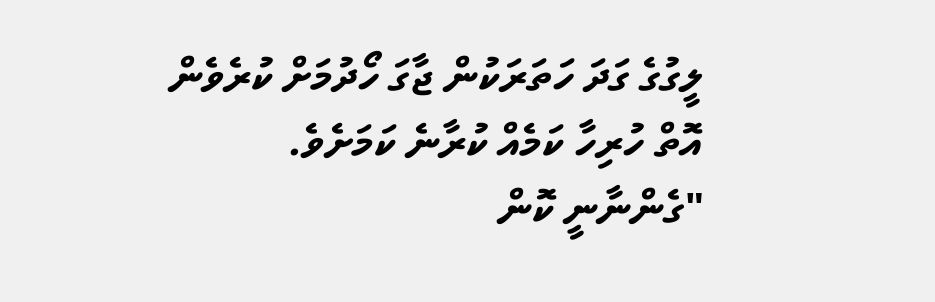ލީގުގެ ގަދަ ހަތަރަކުން ޖާގަ ހޯދުމަށް ކުރެވެން އޮތް ހުރިހާ ކަމެއް ކުރާނެ ކަމަށެވެ.
"ގެންނާނީ ކޮން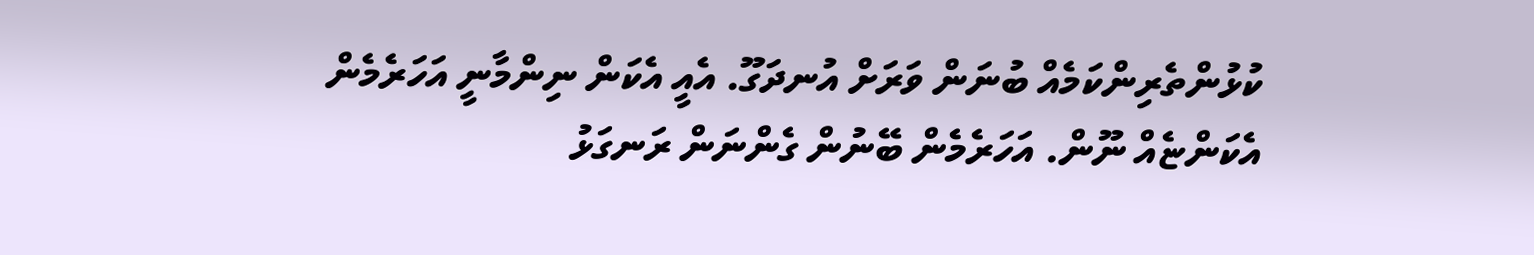ކުޅުންތެރިންކަމެއް ބުނަން ވަރަށް އުނދަގޫ. އެއީ އެކަން ނިންމާނީ އަހަރެމެން އެކަންޏެއް ނޫން. އަހަރެމެން ބޭނުން ގެންނަން ރަނގަޅު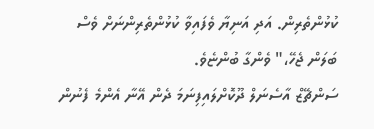ކުޅުންތެރިން. އަދި އަނިޔާ ވެފައިވާ ކުޅުންތެރިންނަށް ވެސް ބަލަން ޖެހޭ،" ވެންގާ ބުންޏެވެ.
ސަންޗޭޒް އާސެނަލް ދޫކޮށްލައިފިނަމަ ދެން އޭނާ އެންމެ ފެނުން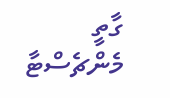ގާތީ މެންޗެސްޓާ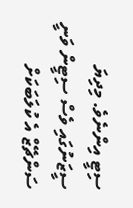ސިޓީ އިންނެވެ. މިދިޔަ ސީޒަނުގައި ވެސް ސިޓީން ވަނީ ސަންޗޭޒް އެ ކުލަބަކަށް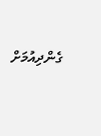ގެންދިއުމަށް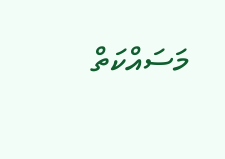މަސައްކަތް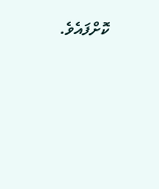ކޮށްފައެވެ.